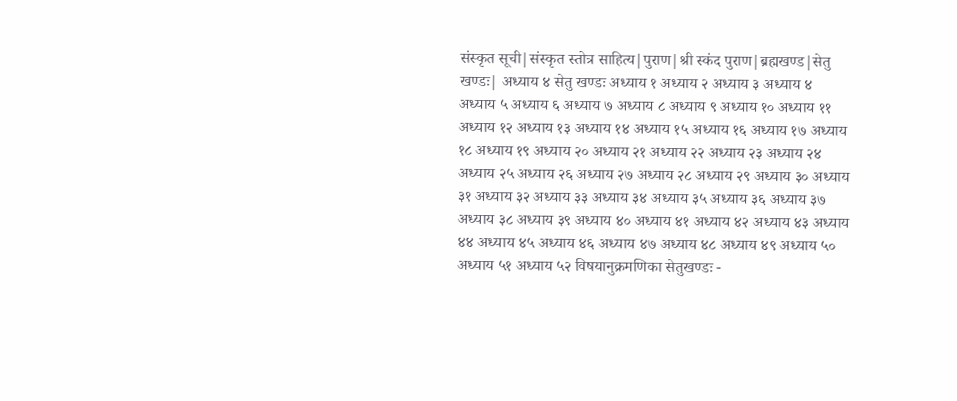संस्कृत सूची|संस्कृत स्तोत्र साहित्य|पुराण|श्री स्कंद पुराण|ब्रह्मखण्ड|सेतु खण्डः| अध्याय ४ सेतु खण्डः अध्याय १ अध्याय २ अध्याय ३ अध्याय ४ अध्याय ५ अध्याय ६ अध्याय ७ अध्याय ८ अध्याय ९ अध्याय १० अध्याय ११ अध्याय १२ अध्याय १३ अध्याय १४ अध्याय १५ अध्याय १६ अध्याय १७ अध्याय १८ अध्याय १९ अध्याय २० अध्याय २१ अध्याय २२ अध्याय २३ अध्याय २४ अध्याय २५ अध्याय २६ अध्याय २७ अध्याय २८ अध्याय २९ अध्याय ३० अध्याय ३१ अध्याय ३२ अध्याय ३३ अध्याय ३४ अध्याय ३५ अध्याय ३६ अध्याय ३७ अध्याय ३८ अध्याय ३९ अध्याय ४० अध्याय ४१ अध्याय ४२ अध्याय ४३ अध्याय ४४ अध्याय ४५ अध्याय ४६ अध्याय ४७ अध्याय ४८ अध्याय ४९ अध्याय ५० अध्याय ५१ अध्याय ५२ विषयानुक्रमणिका सेतुखण्डः -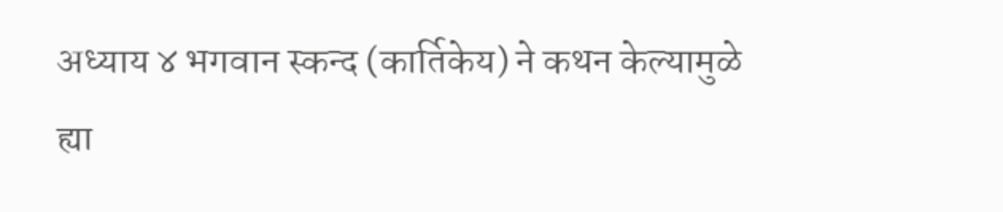अध्याय ४ भगवान स्कन्द (कार्तिकेय) ने कथन केल्यामुळे ह्या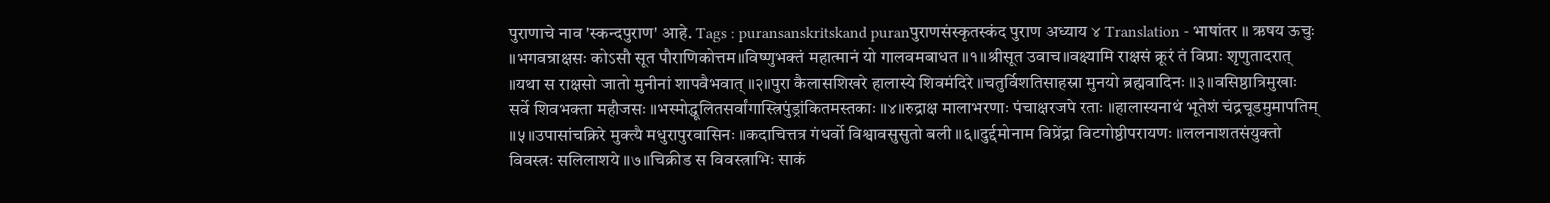पुराणाचे नाव 'स्कन्दपुराण' आहे. Tags : puransanskritskand puranपुराणसंस्कृतस्कंद पुराण अध्याय ४ Translation - भाषांतर ॥ ऋषय ऊचुः ॥भगवन्राक्षसः कोऽसौ सूत पौराणिकोत्तम॥विष्णुभक्तं महात्मानं यो गालवमबाधत ॥१॥श्रीसूत उवाच॥वक्ष्यामि राक्षसं क्रूरं तं विप्राः शृणुतादरात् ॥यथा स राक्षसो जातो मुनीनां शापवैभवात् ॥२॥पुरा कैलासशिखरे हालास्ये शिवमंदिरे ॥चतुर्विशतिसाहस्रा मुनयो ब्रह्मवादिनः ॥३॥वसिष्ठात्रिमुखाः सर्वे शिवभक्ता महौजसः ॥भस्मोद्धूलितसर्वांगास्त्रिपुंड्रांकितमस्तकाः ॥४॥रुद्राक्ष मालाभरणाः पंचाक्षरजपे रताः ॥हालास्यनाथं भूतेशं चंद्रचूडमुमापतिम् ॥५॥उपासांचक्रिरे मुक्त्यै मधुरापुरवासिनः ॥कदाचित्तत्र गंधर्वो विश्वावसुसुतो बली ॥६॥दुर्द्दमोनाम विप्रेंद्रा विटगोष्ठीपरायणः ॥ललनाशतसंयुक्तो विवस्त्रः सलिलाशये ॥७॥चिक्रीड स विवस्त्राभिः साकं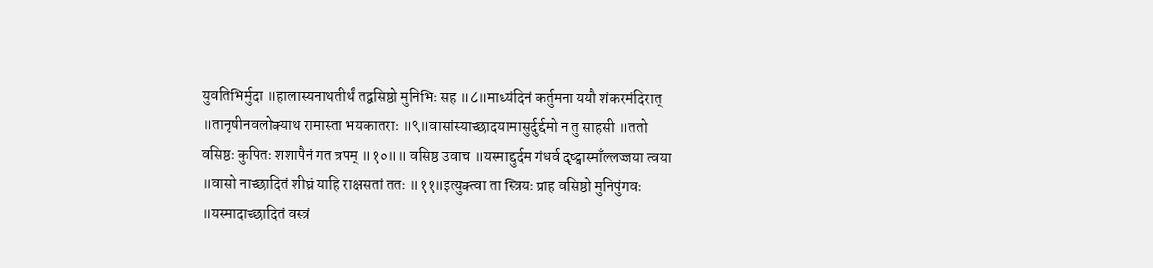युवतिभिर्मुदा ॥हालास्यनाथतीर्थं तद्वसिष्ठो मुनिभिः सह ॥८॥माध्यंदिनं कर्तुमना ययौ शंकरमंदिरात् ॥तानृषीनवलोक्याथ रामास्ता भयकातराः ॥९॥वासांस्याच्छादयामासुर्दुर्द्दमो न तु साहसी ॥ततो वसिष्ठः कुपितः शशापैनं गत त्रपम् ॥१०॥॥ वसिष्ठ उवाच ॥यस्माद्दुर्दम गंधर्व दृष्ट्वास्माँल्लज्जया त्वया ॥वासो नाच्छादितं शीघ्रं याहि राक्षसतां ततः ॥११॥इत्युक्त्वा ता स्त्रियः प्राह वसिष्ठो मुनिपुंगवः ॥यस्मादाच्छादितं वस्त्रं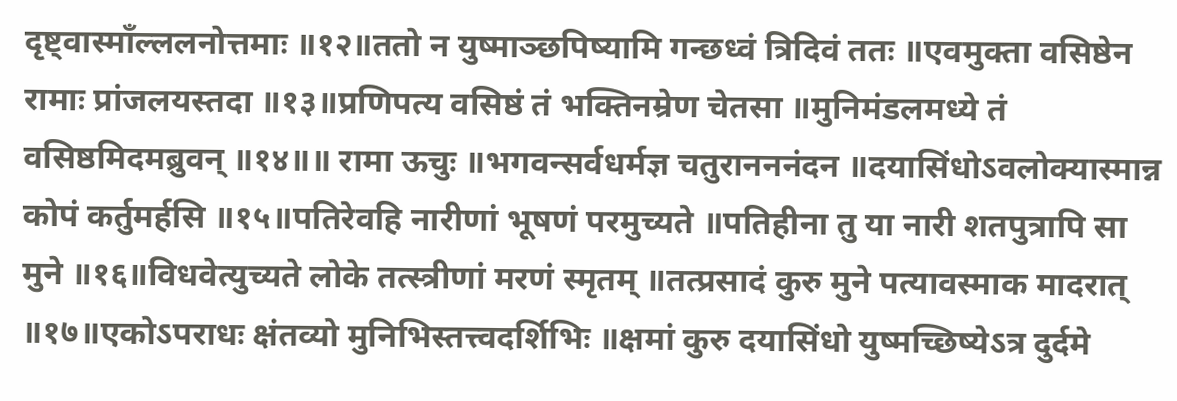दृष्ट्वास्माँल्ललनोत्तमाः ॥१२॥ततो न युष्माञ्छपिष्यामि गन्छध्वं त्रिदिवं ततः ॥एवमुक्ता वसिष्ठेन रामाः प्रांजलयस्तदा ॥१३॥प्रणिपत्य वसिष्ठं तं भक्तिनम्रेण चेतसा ॥मुनिमंडलमध्ये तं वसिष्ठमिदमब्रुवन् ॥१४॥॥ रामा ऊचुः ॥भगवन्सर्वधर्मज्ञ चतुरानननंदन ॥दयासिंधोऽवलोक्यास्मान्न कोपं कर्तुमर्हसि ॥१५॥पतिरेवहि नारीणां भूषणं परमुच्यते ॥पतिहीना तु या नारी शतपुत्रापि सा मुने ॥१६॥विधवेत्युच्यते लोके तत्स्त्रीणां मरणं स्मृतम् ॥तत्प्रसादं कुरु मुने पत्यावस्माक मादरात् ॥१७॥एकोऽपराधः क्षंतव्यो मुनिभिस्तत्त्वदर्शिभिः ॥क्षमां कुरु दयासिंधो युष्मच्छिष्येऽत्र दुर्दमे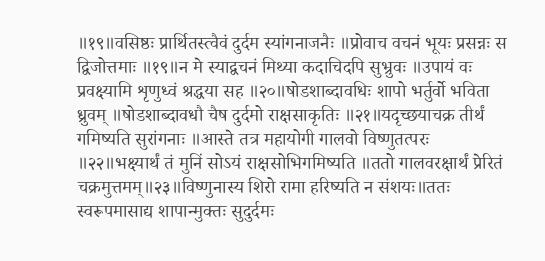॥१९॥वसिष्ठः प्रार्थितस्त्वैवं दुर्दम स्यांगनाजनैः ॥प्रोवाच वचनं भूयः प्रसन्नः स द्विजोत्तमाः ॥१९॥न मे स्याद्वचनं मिथ्या कदाचिदपि सुभ्रुवः ॥उपायं वः प्रवक्ष्यामि शृणुध्वं श्रद्धया सह ॥२०॥षोडशाब्दावधिः शापो भर्तुर्वो भविता ध्रुवम् ॥षोडशाब्दावधौ चैष दुर्दमो राक्षसाकृतिः ॥२१॥यदृच्छयाचक्र तीर्थं गमिष्यति सुरांगनाः ॥आस्ते तत्र महायोगी गालवो विष्णुतत्परः ॥२२॥भक्ष्यार्थं तं मुनिं सोऽयं राक्षसोभिगमिष्यति ॥ततो गालवरक्षार्थं प्रेरितं चक्रमुत्तमम्॥२३॥विष्णुनास्य शिरो रामा हरिष्यति न संशयः॥ततः स्वरूपमासाद्य शापान्मुक्तः सुदुर्दमः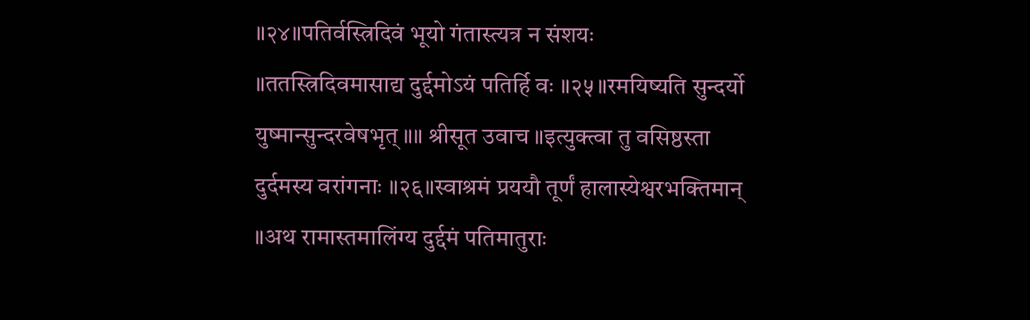॥२४॥पतिर्वस्त्रिदिवं भूयो गंतास्त्यत्र न संशयः ॥ततस्त्रिदिवमासाद्य दुर्द्दमोऽयं पतिर्हि वः ॥२५॥रमयिष्यति सुन्दर्यो युष्मान्सुन्दरवेषभृत् ॥॥ श्रीसूत उवाच ॥इत्युक्त्वा तु वसिष्ठस्ता दुर्दमस्य वरांगनाः ॥२६॥स्वाश्रमं प्रययौ तूर्णं हालास्येश्वरभक्तिमान् ॥अथ रामास्तमालिंग्य दुर्द्दमं पतिमातुराः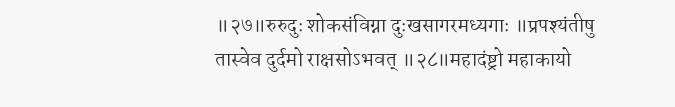॥२७॥रुरुदुः शोकसंविग्ना दुःखसागरमध्यगाः ॥प्रपश्यंतीषु तास्वेव दुर्दमो राक्षसोऽभवत् ॥२८॥महादंष्ट्रो महाकायो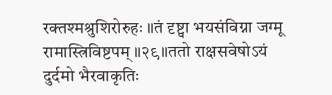रक्तश्मश्रुशिरोरुहः ॥तं दृष्ट्वा भयसंविग्ना जग्मू रामास्त्रिविष्टपम् ॥२९॥ततो राक्षसवेषोऽयं दुर्दमो भैरवाकृतिः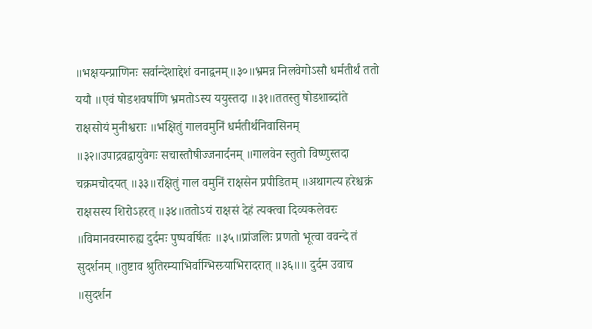॥भक्षयन्प्राणिनः सर्वान्देशाद्देशं वनाद्वनम्॥३०॥भ्रमन्न निलवेगोऽसौ धर्मतीर्थं ततो ययौ ॥एवं षोडशवर्षाणि भ्रमतोऽस्य ययुस्तदा ॥३१॥ततस्तु षोडशाब्दांते राक्षसोयं मुनीश्वराः ॥भक्षितुं गालवमुनिं धर्मतीर्थनिवासिनम् ॥३२॥उपाद्रवद्वायुवेगः सचास्तौषीज्जनार्दनम् ॥गालवेन स्तुतो विष्णुस्तदा चक्रमचोदयत् ॥३३॥रक्षितुं गाल वमुनिं राक्षसेन प्रपीडितम् ॥अथागत्य हरेश्चक्रं राक्षसस्य शिरोऽहरत् ॥३४॥ततोऽयं राक्षसं देहं त्यक्त्वा दिव्यकलेवरः ॥विमानवरमारुह्य दुर्दमः पुष्पवर्षितः ॥३५॥प्रांजलिः प्रणतो भूत्वा ववन्दे तं सुदर्शनम् ॥तुष्टाव श्रुतिरम्याभिर्वाग्भिरग्र्याभिरादरात् ॥३६॥॥ दुर्दम उवाच ॥सुदर्शन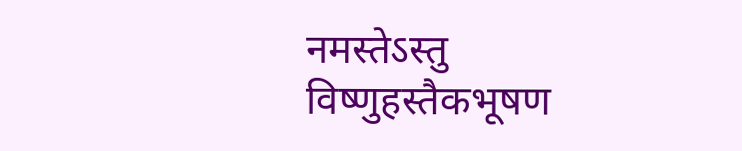नमस्तेऽस्तु विष्णुहस्तैकभूषण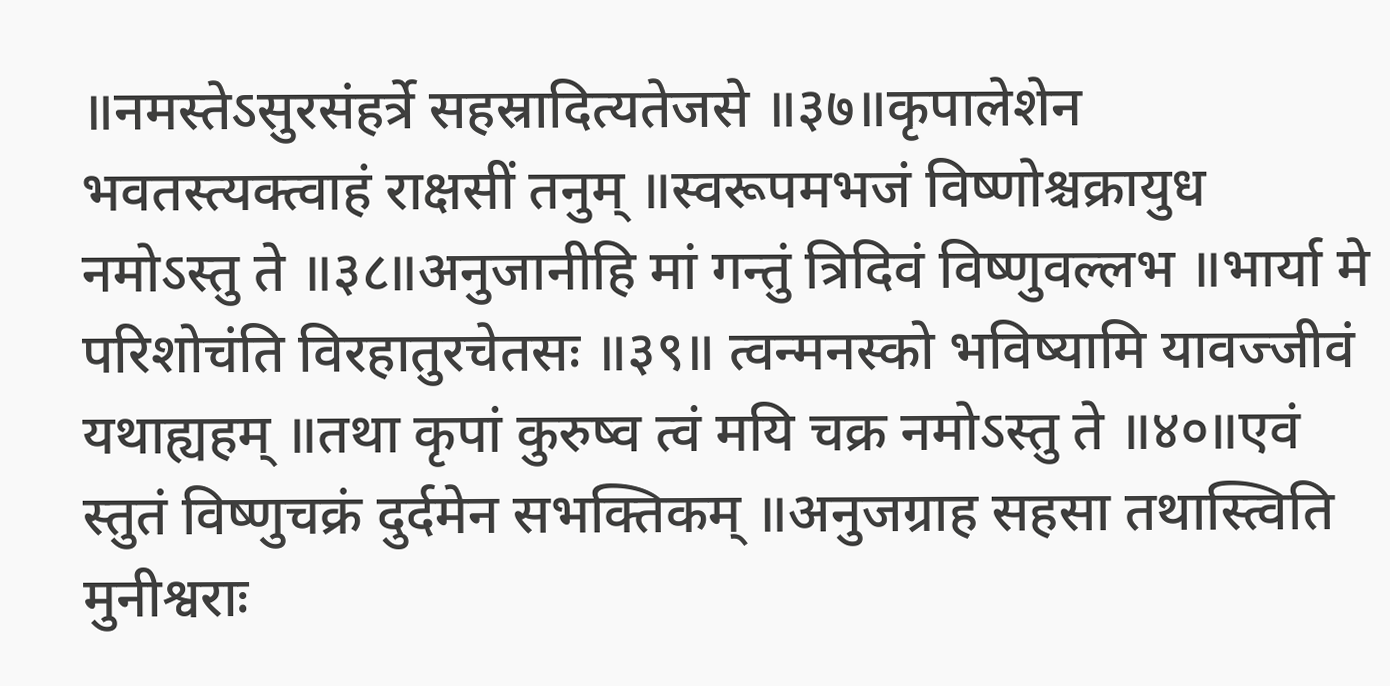॥नमस्तेऽसुरसंहर्त्रे सहस्रादित्यतेजसे ॥३७॥कृपालेशेन भवतस्त्यक्त्वाहं राक्षसीं तनुम् ॥स्वरूपमभजं विष्णोश्चक्रायुध नमोऽस्तु ते ॥३८॥अनुजानीहि मां गन्तुं त्रिदिवं विष्णुवल्लभ ॥भार्या मे परिशोचंति विरहातुरचेतसः ॥३९॥ त्वन्मनस्को भविष्यामि यावज्जीवं यथाह्यहम् ॥तथा कृपां कुरुष्व त्वं मयि चक्र नमोऽस्तु ते ॥४०॥एवं स्तुतं विष्णुचक्रं दुर्दमेन सभक्तिकम् ॥अनुजग्राह सहसा तथास्त्विति मुनीश्वराः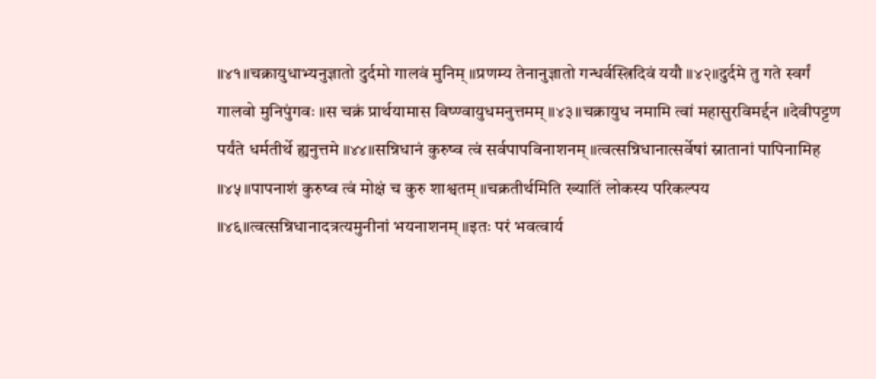॥४१॥चक्रायुधाभ्यनुज्ञातो दुर्दमो गालवं मुनिम् ॥प्रणम्य तेनानुज्ञातो गन्धर्वस्त्रिदिवं ययौ ॥४२॥दुर्दमे तु गते स्वर्गं गालवो मुनिपुंगवः ॥स चक्रं प्रार्थयामास विष्ण्वायुधमनुत्तमम् ॥४३॥चक्रायुध नमामि त्वां महासुरविमर्द्दन ॥देवीपट्टण पर्यंते धर्मतीर्थे ह्यनुत्तमे ॥४४॥सन्निधानं कुरुष्व त्वं सर्वपापविनाशनम् ॥त्वत्सन्निधानात्सर्वेषां स्नातानां पापिनामिह ॥४५॥पापनाशं कुरुष्व त्वं मोक्षं च कुरु शाश्वतम् ॥चक्रतीर्थमिति ख्यातिं लोकस्य परिकल्पय ॥४६॥त्वत्सन्निधानादत्रत्यमुनीनां भयनाशनम् ॥इतः परं भवत्वार्य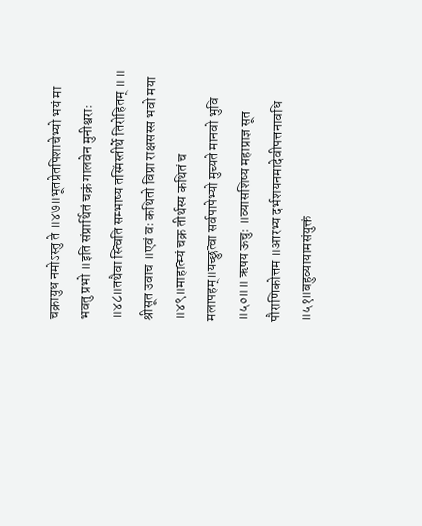चक्रायुध नमोऽस्तु ते ॥४७॥भूतप्रेतपिशाचेभ्यो भयं मा भवतु प्रभो ॥इति संप्रार्थितं चक्रं गालवेन मुनीश्वराः ॥४८॥तथैवा स्त्विति सम्भाष्य तस्मिंस्तीर्थे तिरोहितम् ॥॥ श्रीसूत उवाच ॥एवं वः कथितो विप्रा राक्षसस्स भवो मया ॥४९॥माहात्म्यं चक्र तीर्थस्य कथितं च मलापहम्॥यच्छ्रुत्वा सर्वपापेभ्यो मुच्यते मानवो भुवि ॥५०॥॥ ऋषय ऊचुः ॥व्यासशिष्य महाप्राज्ञ सूत पौराणिकोत्तम ॥आरभ्य दर्भशयनमादेवीपत्तनावधि ॥५१॥बहुव्यायामसंयुक्तं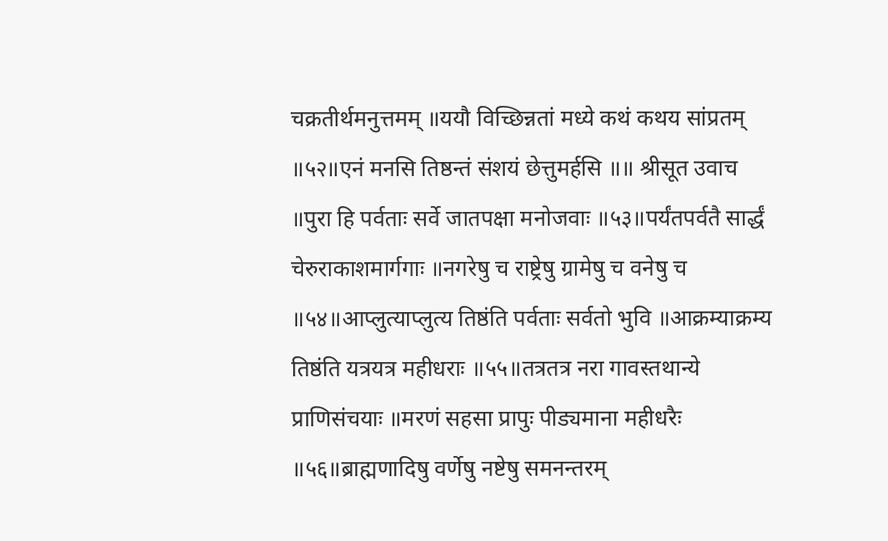चक्रतीर्थमनुत्तमम् ॥ययौ विच्छिन्नतां मध्ये कथं कथय सांप्रतम् ॥५२॥एनं मनसि तिष्ठन्तं संशयं छेत्तुमर्हसि ॥॥ श्रीसूत उवाच ॥पुरा हि पर्वताः सर्वे जातपक्षा मनोजवाः ॥५३॥पर्यंतपर्वतै सार्द्धं चेरुराकाशमार्गगाः ॥नगरेषु च राष्ट्रेषु ग्रामेषु च वनेषु च ॥५४॥आप्लुत्याप्लुत्य तिष्ठंति पर्वताः सर्वतो भुवि ॥आक्रम्याक्रम्य तिष्ठंति यत्रयत्र महीधराः ॥५५॥तत्रतत्र नरा गावस्तथान्ये प्राणिसंचयाः ॥मरणं सहसा प्रापुः पीड्यमाना महीधरैः ॥५६॥ब्राह्मणादिषु वर्णेषु नष्टेषु समनन्तरम्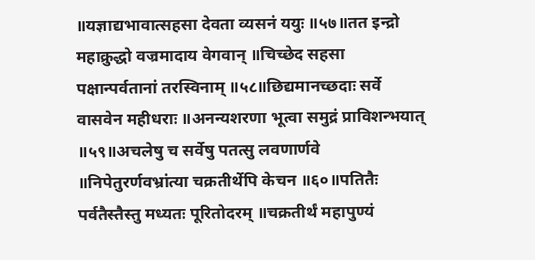॥यज्ञाद्यभावात्सहसा देवता व्यसनं ययुः ॥५७॥तत इन्द्रो महाक्रुद्धो वज्रमादाय वेगवान् ॥चिच्छेद सहसा पक्षान्पर्वतानां तरस्विनाम् ॥५८॥छिद्यमानच्छदाः सर्वे वासवेन महीधराः ॥अनन्यशरणा भूत्वा समुद्रं प्राविशन्भयात् ॥५९॥अचलेषु च सर्वेषु पतत्सु लवणार्णवे ॥निपेतुरर्णवभ्रांत्या चक्रतीर्थेपि केचन ॥६०॥पतितैः पर्वतैस्तैस्तु मध्यतः पूरितोदरम् ॥चक्रतीर्थं महापुण्यं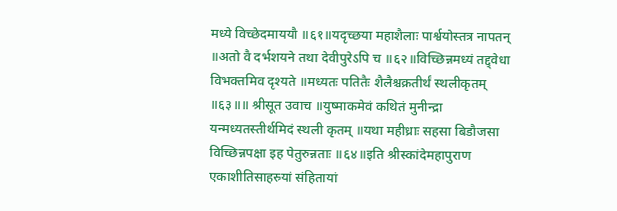मध्ये विच्छेदमाययौ ॥६१॥यदृच्छया महाशैलाः पार्श्वयोस्तत्र नापतन् ॥अतो वै दर्भशयने तथा देवीपुरेऽपि च ॥६२॥विच्छिन्नमध्यं तद्द्वेधा विभक्तमिव दृश्यते ॥मध्यतः पतितैः शैलैश्चक्रतीर्थं स्थलीकृतम् ॥६३॥॥ श्रीसूत उवाच ॥युष्माकमेवं कथितं मुनीन्द्रा यन्मध्यतस्तीर्थमिदं स्थली कृतम् ॥यथा महीध्राः सहसा बिडौजसा विच्छिन्नपक्षा इह पेतुरुन्नताः ॥६४॥इति श्रीस्कांदेमहापुराण एकाशीतिसाहस्र्यां संहितायां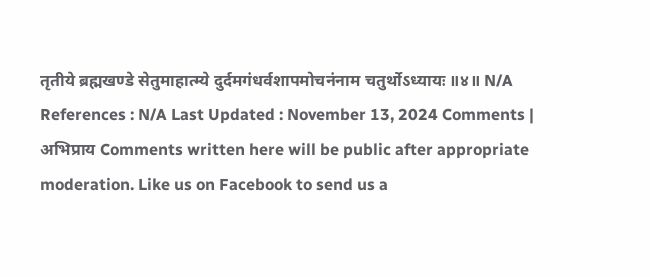तृतीये ब्रह्मखण्डे सेतुमाहात्म्ये दुर्दमगंधर्वशापमोचनंनाम चतुर्थोऽध्यायः ॥४॥ N/A References : N/A Last Updated : November 13, 2024 Comments | अभिप्राय Comments written here will be public after appropriate moderation. Like us on Facebook to send us a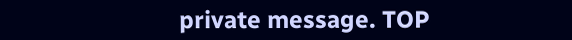private message. TOP